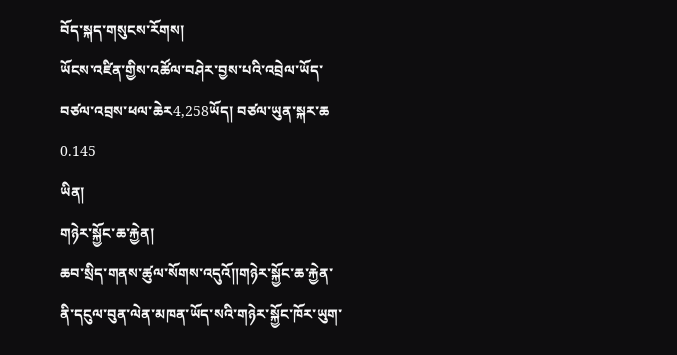བོད་སྐད་གསུངས་རོགས།
ཡོངས་འཛིན་གྱིས་འཚོལ་བཤེར་བྱས་པའི་འབྲེལ་ཡོད་བཙལ་འབྲས་ཕལ་ཆེར4,258ཡོད། བཙལ་ཡུན་སྐར་ཆ 0.145
ཡིན།
གཉེར་སྐྱོང་ཆ་རྐྱེན།
ཆབ་སྲིད་གནས་ཚུལ་སོགས་འདུའོ༎གཉེར་སྐྱོང་ཆ་རྐྱེན་ནི་དངུལ་བུན་ལེན་མཁན་ཡོད་སའི་གཉེར་སྐྱོང་ཁོར་ཡུག་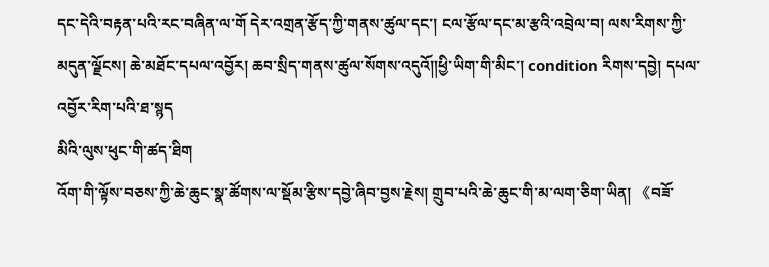དང་དེའི་བརྟན་པའི་རང་བཞིན་ལ་གོ དེར་འགྲན་རྩོད་ཀྱི་གནས་ཚུལ་དང་། ངལ་རྩོལ་དང་མ་རྩའི་འབྲེལ་བ། ལས་རིགས་ཀྱི་མདུན་ལྗོངས། ཆེ་མཐོང་དཔལ་འབྱོར། ཆབ་སྲིད་གནས་ཚུལ་སོགས་འདུའོ༎ཕྱི་ཡིག་གི་མིང་། condition རིགས་དབྱེ། དཔལ་འབྱོར་རིག་པའི་ཐ་སྙད
མིའི་ལུས་ཕུང་གི་ཚད་ཐིག
འོག་གི་ལྟོས་བཅས་ཀྱི་ཆེ་ཆུང་སྣ་ཚོགས་ལ་སྡོམ་རྩིས་དབྱེ་ཞིབ་བྱས་རྗེས། གྲུབ་པའི་ཆེ་ཆུང་གི་མ་ལག་ཅིག་ཡིན། 《བཟོ་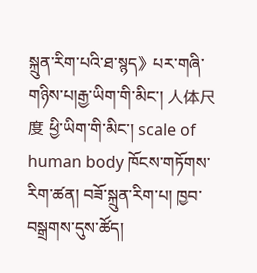སྐྲུན་རིག་པའི་ཐ་སྙད》པར་གཞི་གཉིས་པ།རྒྱ་ཡིག་གི་མིང་། 人体尺度 ཕྱི་ཡིག་གི་མིང་། scale of human body ཁོངས་གཏོགས་རིག་ཚན། བཟོ་སྐྲུན་རིག་པ། ཁྱབ་བསྒྲགས་དུས་ཚོད།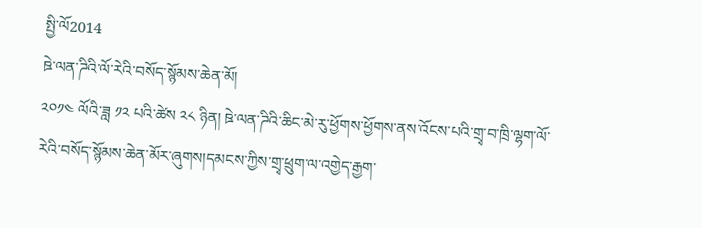སྤྱི་ལོ2014
ཋེ་ལན་ཌིའི་ལོ་རེའི་བསོད་སྙོམས་ཆེན་མོ།
༢༠༡༤ ལོའི་ཟླ ༡༢ པའི་ཚེས ༢༨ ཉིན། ཋེ་ལན་ཌིའི་ཆིང་མེ་རུ་ཕྱོགས་ཕྱོགས་ནས་འོངས་པའི་གྲྭ་བ་ཁྲི་ལྷག་ལོ་རེའི་བསོད་སྙོམས་ཆེན་མོར་ཞུགས།དམངས་ཀྱིས་གྲྭ་ཕྲུག་ལ་འགྱེད་རྒྱག་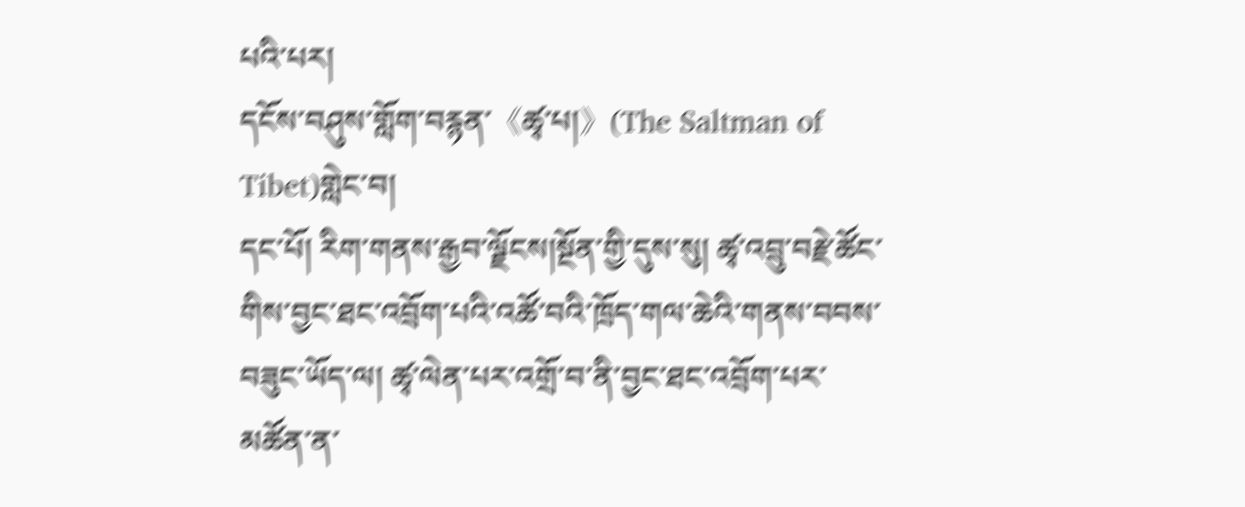པའི་པར།
དངོས་བཤུས་གློག་བརྙན་《ཚྭ་པ།》(The Saltman of Tibet)གླེང་བ།
དང་པོ། རིག་གནས་རྒྱབ་ལྗོངས།སྔོན་གྱི་དུས་སུ། ཚྭ་འབྲུ་བརྗེ་ཚོང་གིས་བྱང་ཐང་འབྲོག་པའི་འཚོ་བའི་ཁྲོད་གལ་ཆེའི་གནས་བབས་བཟུང་ཡོད་ལ། ཚྭ་ལེན་པར་འགྲོ་བ་ནི་བྱང་ཐང་འབྲོག་པར་མཚོན་ན་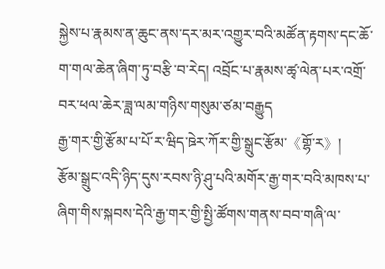སྐྱེས་པ་རྣམས་ན་ཆུང་ནས་དར་མར་འགྱུར་བའི་མཚོན་རྟགས་དང་ཆོ་ག་གལ་ཆེན་ཞིག་ཏུ་བརྩི་བ་རེད། འབྲོང་པ་རྣམས་ཚྭ་ལེན་པར་འགྲོ་བར་ཕལ་ཆེར་ཟླ་ལམ་གཉིས་གསུམ་ཙམ་བརྒྱུད
རྒྱ་གར་གྱི་རྩོམ་པ་པོ་ར་ཝིད་ཋེར་ཀོར་གྱི་སྒྲུང་རྩོམ་《གྷོ་ར》།
རྩོམ་སྒྲུང་འདི་ཉིད་དུས་རབས་ཉི་ཤུ་པའི་མགོར་རྒྱ་གར་བའི་མཁས་པ་ཞིག་གིས་སྐབས་དེའི་རྒྱ་གར་གྱི་སྤྱི་ཚོགས་གནས་བབ་གཞི་ལ་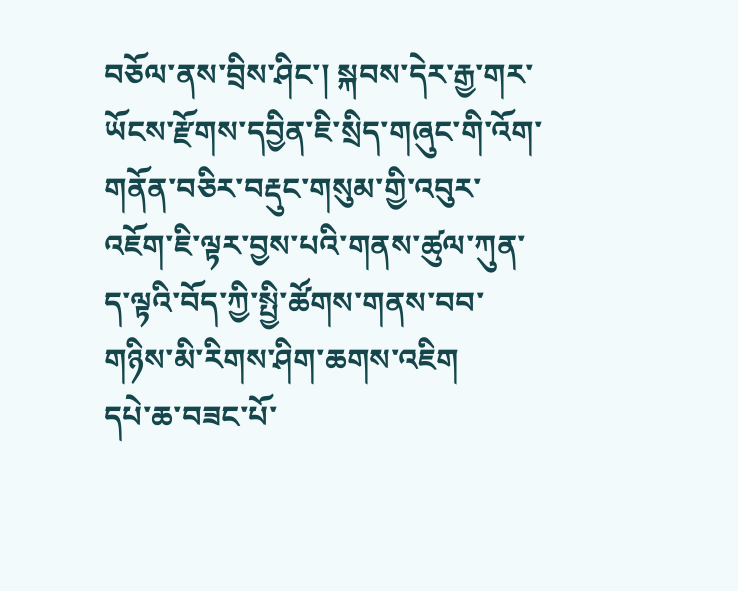བཅོལ་ནས་བྲིས་ཤིང་། སྐབས་དེར་རྒྱ་གར་ཡོངས་རྫོགས་དབྱིན་ཇི་སྲིད་གཞུང་གི་འོག་གནོན་བཅིར་བརྡུང་གསུམ་གྱི་འབུར་འཇོག་ཇི་ལྟར་བྱས་པའི་གནས་ཚུལ་ཀུན་ད་ལྟའི་བོད་ཀྱི་སྤྱི་ཚོགས་གནས་བབ་གཉིས་མི་རིགས་ཤིག་ཆགས་འཇིག
དཔེ་ཆ་བཟང་པོ་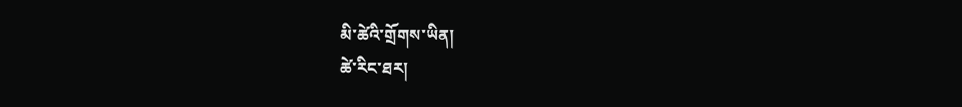མི་ཚེའི་གྲོགས་ཡིན།
ཚེ་རིང་ཐར།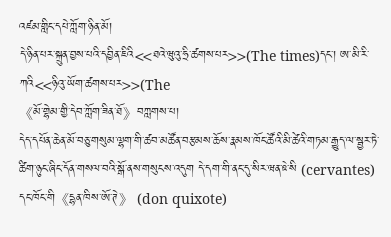འཛམ་གླིང་དཔེ་ཀློག་ཉིན་མོ།
དེ་ཉིན་པར་སྐྲུན་བྱས་པའི་དབྱིན་ཇིའི<<ཐའེ་ཝུའུ་ཧྲི་ཚགས་པར>>(The times)དང་། ཨ་མི་རི་ཀའི<<ཉིའུ་ཡོག་ཚགས་པར>>(The
《མོ་གྷེམ་གྱི་དེབ་ཀློག་ཟིན་ཐོ》བཀླགས་པ།
དེད་དཔོན་ཆེན་མོ་བཅུ་གསུམ་ལྷག་གི་ཚབ་མཚོན་བརྩམས་ཆོས་རྣམས་ཁོང་ཚོའི་མི་ཚེའི་གཏམ་རྒྱུད་ལ་སྦྱར་ཏེ་ཚིག་ཉུང་ཞིང་དོན་གསལ་བའི་སྒོ་ནས་གསུངས་འདུག དེ་དག་གི་ནང་དུ་སིར་ཝན་ཋེ་སི (cervantes) དང་ཁོང་གི《དྷན་ཁིས་ཨོ་ཊེ》 (don quixote)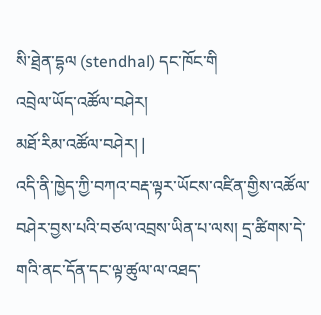སི་ཐྲེན་དྷལ (stendhal) དང་ཁོང་གི
འབྲེལ་ཡོད་འཚོལ་བཤེར།
མཐོ་རིམ་འཚོལ་བཤེར། |
འདི་ནི་ཁྱེད་ཀྱི་བཀའ་བརྡ་ལྟར་ཡོངས་འཛིན་གྱིས་འཚོལ་བཤེར་བྱས་པའི་བཙལ་འབྲས་ཡིན་པ་ལས། དྲ་ཚིགས་དེ་གའི་ནང་དོན་དང་ལྟ་ཚུལ་ལ་འཐད་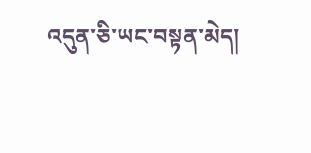འདུན་ཅི་ཡང་བསྟན་མེད།